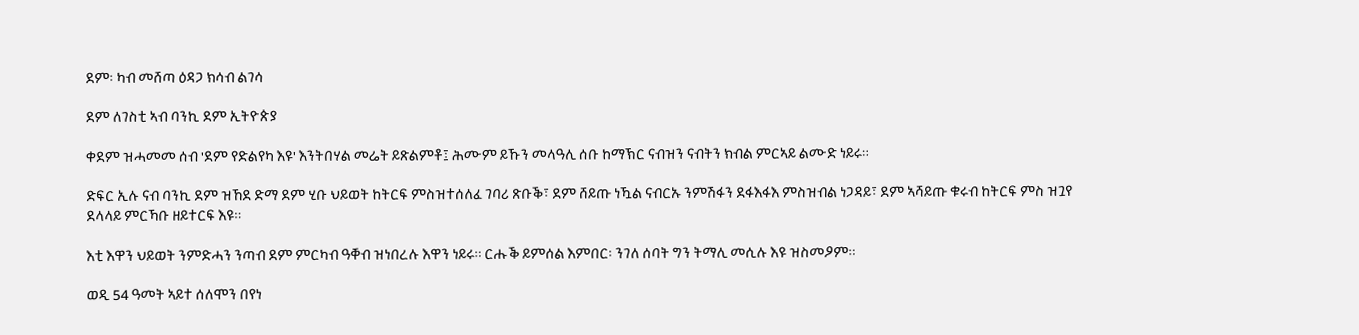ደም፡ ካብ መሸጣ ዕዳጋ ክሳብ ልገሳ

ደም ለገስቲ ኣብ ባንኪ ደም ኢትዮጵያ

ቀደም ዝሓመመ ሰብ 'ደም የድልየካ እዩ' እንትበሃል መሬት ይጽልምቶ፤ ሕሙም ይኹን መላዓሊ ሰቡ ከማኽር ናብዝን ናብትን ክብል ምርኣይ ልሙድ ነይሩ።

ድፍር ኢሉ ናብ ባንኪ ደም ዝኸደ ድማ ደም ሂቡ ህይወት ከትርፍ ምስዝተሰለፈ ገባሪ ጽቡቕ፣ ደም ሸይጡ ነዃል ናብርኡ ንምሽፋን ደፋእፋእ ምስዝብል ነጋዳይ፣ ደም ኣሻይጡ ቁሩብ ከትርፍ ምስ ዝጓየ ደላላይ ምርኻቡ ዘይተርፍ እዩ።

እቲ እዋን ህይወት ንምድሓን ንጣብ ደም ምርካብ ዓቐብ ዝነበረሉ እዋን ነይሩ። ርሑቕ ይምሰል እምበር፡ ንገለ ሰባት ግን ትማሊ መሲሉ እዩ ዝስመዖም።

ወዲ 54 ዓመት ኣይተ ሰለሞን በየነ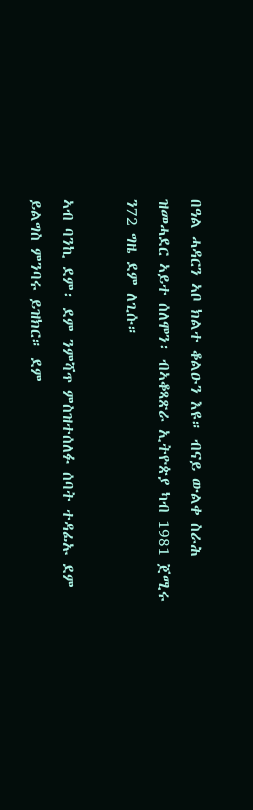በዓል ሓዳርን ኣቦ ክልተ ቆልዑን እዩ። ብናይ ውልቀ ስራሕ ዝመሓደር ኣይተ ሰለሞን፡ ብኣቆጻጽራ ኢትዮጵያ ካብ 1981 ጀሚሩ ን72 ግዜ ደም ለጊሱ።

ኣብ ባንኪ ደም፡ ደም ንምሻጥ ምስዝተሰለፉ ሰባት ተዳፊኡ ደም ይልግስ ምንባሩ ይዝክር። ደም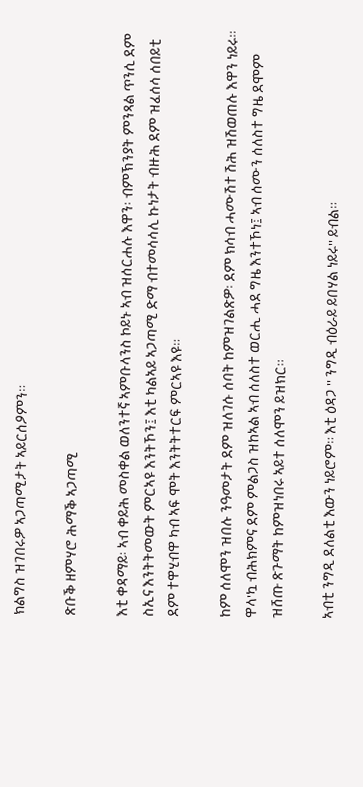ክልግስ ዝገበሩዎ ኣጋጣሚታት ኣይርሰዖምን።

ጽቡቕ ዘምሃሮ ሕማቕ ኣጋጣሚ

እቲ ቀዳማይ፡ ኣብ ቀይሕ መስቀል ወለንተኛ ኣምቡላንስ ኮይኑ ኣብ ዝሰርሐሉ እዋን፡ ብምኽንያት ምንጻል ጥንሲ ደም ስኢና እንትትመውት ምርኣዩ እንትኾን፤ እቲ ካልኣይ ኣጋጣሚ ድማ ብተመሳሳሊ ኩነታት ብዙሕ ደም ዝፈሰሳ ሰበይቲ ደም ተዋሂብዋ ካብ ኣፍ ሞት እንትትተርፍ ምርኣዩ እዩ።

ከም ሰለሞን ዝበሉ ንዓመታት ደም ዝለገሱ ሰባት ከምዝገልጽዎ፡ ደም ክሳብ ሓሙሽተ ሽሕ ዝሽወጠሉ እዋን ነይሩ። ዋላ'ኳ ብሕክምና ደም ምልጋስ ዝከኣል ኣብ ሰለስተ ወርሒ ሓደ ግዜ እንተኾነ፤ ኣብ ሰሙን ሰለስተ ግዜ ደሞም ዝሸጡ ጽጉማት ከምዝነበሩ ኣይተ ሰለሞን ይዝክር።

ኣብቲ ንግዲ ደለልቲ እውን ነይሮም። እቲ ዕዳጋ '' ንግዲ ብዕራይ ይበሃል ነይሩ'' ይብል።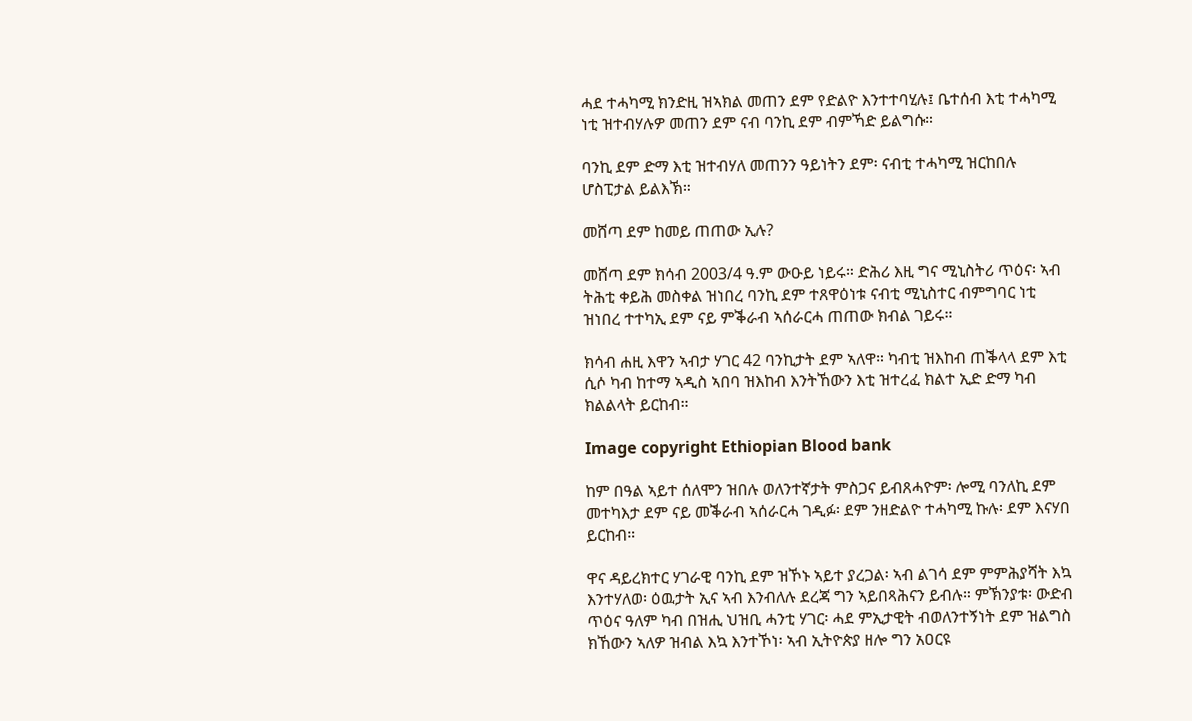ሓደ ተሓካሚ ክንድዚ ዝኣክል መጠን ደም የድልዮ እንተተባሂሉ፤ ቤተሰብ እቲ ተሓካሚ ነቲ ዝተብሃሉዎ መጠን ደም ናብ ባንኪ ደም ብምኻድ ይልግሱ።

ባንኪ ደም ድማ እቲ ዝተብሃለ መጠንን ዓይነትን ደም፡ ናብቲ ተሓካሚ ዝርከበሉ ሆስፒታል ይልእኽ።

መሸጣ ደም ከመይ ጠጠው ኢሉ?

መሸጣ ደም ክሳብ 2003/4 ዓ.ም ውዑይ ነይሩ። ድሕሪ እዚ ግና ሚኒስትሪ ጥዕና፡ ኣብ ትሕቲ ቀይሕ መስቀል ዝነበረ ባንኪ ደም ተጸዋዕነቱ ናብቲ ሚኒስተር ብምግባር ነቲ ዝነበረ ተተካኢ ደም ናይ ምቕራብ ኣሰራርሓ ጠጠው ክብል ገይሩ።

ክሳብ ሐዚ እዋን ኣብታ ሃገር 42 ባንኪታት ደም ኣለዋ። ካብቲ ዝእከብ ጠቕላላ ደም እቲ ሲሶ ካብ ከተማ ኣዲስ ኣበባ ዝእከብ እንትኸውን እቲ ዝተረፈ ክልተ ኢድ ድማ ካብ ክልልላት ይርከብ።

Image copyright Ethiopian Blood bank

ከም በዓል ኣይተ ሰለሞን ዝበሉ ወለንተኛታት ምስጋና ይብጸሓዮም፡ ሎሚ ባንለኪ ደም መተካእታ ደም ናይ መቕራብ ኣሰራርሓ ገዲፉ፡ ደም ንዘድልዮ ተሓካሚ ኩሉ፡ ደም እናሃበ ይርከብ።

ዋና ዳይረክተር ሃገራዊ ባንኪ ደም ዝኾኑ ኣይተ ያረጋል፡ ኣብ ልገሳ ደም ምምሕያሻት እኳ እንተሃለወ፡ ዕዉታት ኢና ኣብ እንብለሉ ደረጃ ግን ኣይበጻሕናን ይብሉ። ምኽንያቱ፡ ውድብ ጥዕና ዓለም ካብ በዝሒ ህዝቢ ሓንቲ ሃገር፡ ሓደ ምኢታዊት ብወለንተኝነት ደም ዝልግስ ክኸውን ኣለዎ ዝብል እኳ እንተኾነ፡ ኣብ ኢትዮጵያ ዘሎ ግን አዐርዩ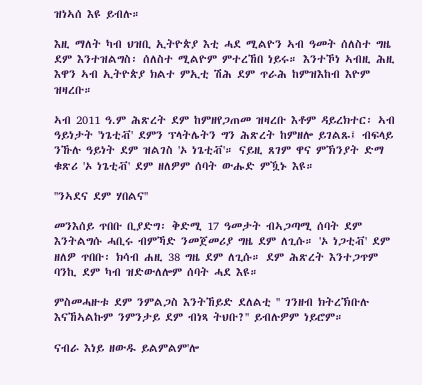ዝነኣሰ እዩ ይብሉ።

እዚ ማለት ካብ ህዝቢ ኢትዮጵያ እቲ ሓደ ሚልዮን ኣብ ዓመት ሰለስተ ግዜ ደም እንተዝልግስ፡ ሰለስተ ሚልዮም ምተረኸበ ነይሩ። እንተኾነ ኣብዚ ሕዚ እዋን ኣብ ኢትዮጵያ ክልተ ምኢቲ ሽሕ ደም ጥራሕ ከምዝእከብ እዮም ዝዛረቡ።

ኣብ 2011 ዓ.ም ሕጽረት ደም ከምዘየጋጠመ ዝዛረቡ እቶም ዳይረክተር፡ ኣብ ዓይነታት 'ነጌቲቭ' ደምን ፕላትሌትን ግን ሕጽረት ከምዘሎ ይገልጹ፤ ብፍላይ ንኹሉ ዓይነት ደም ዝልገስ 'ኦ ነጌቲቭ'። ናይዚ ጸገም ዋና ምኽንያት ድማ ቁጽሪ 'ኦ ነጌቲቭ' ደም ዘለዎም ሰባት ውሑድ ምዃኑ እዩ።

''ንኣደና ደም ሃበልና''

መንእሰይ ጥበቡ ቢያድግ፡ ቅድሚ 17 ዓመታት ብኣጋጣሚ ሰባት ደም እንትልግሱ ሓቢሩ ብምኻድ ንመጀመሪያ ግዜ ደም ለጊሱ። 'ኦ ነጋቲቭ' ደም ዘለዎ ጥበቡ፡ ክሳብ ሐዚ 38 ግዜ ደም ለጊሱ። ደም ሕጽረት እንተጋጥም ባንኪ ደም ካብ ዝድውለሎም ሰባት ሓደ እዩ።

ምስመሓዙቱ ደም ንምልጋስ እንትኸይድ ደለልቲ '' ገንዘብ ክትረኽቡሉ እናኸኣልኩም ንምንታይ ደም ብነጻ ትህቡ?'' ይብሉዎም ነይሮም።

ናብራ እነይ ዘውዱ ይልምልም'ሎ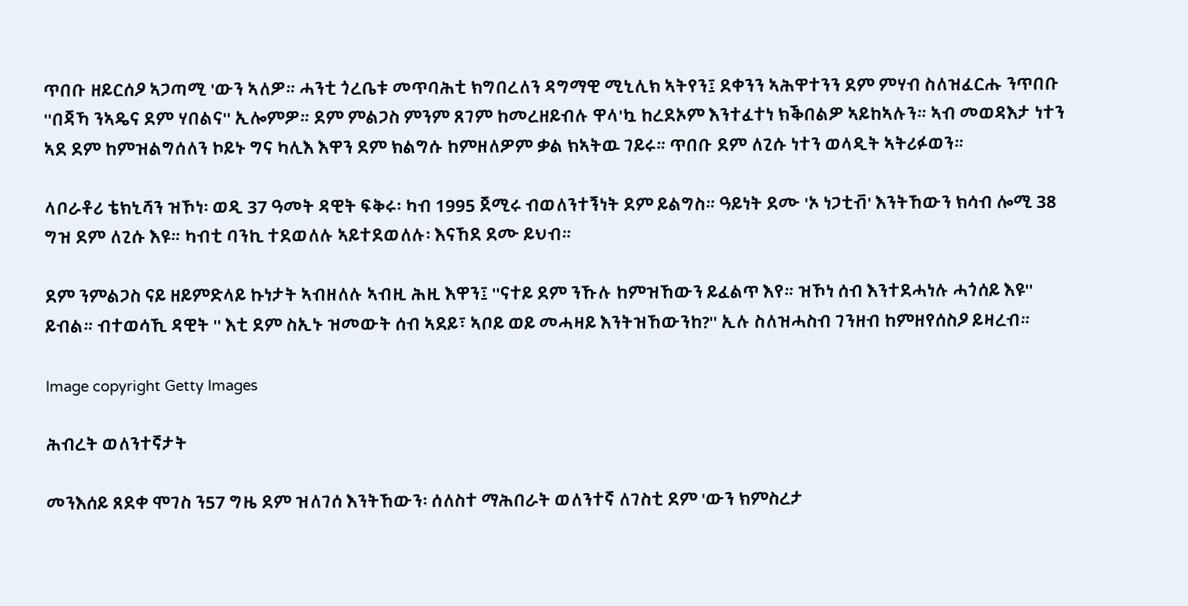ጥበቡ ዘይርሰዖ ኣጋጣሚ 'ውን ኣለዎ። ሓንቲ ጎረቤቱ መጥባሕቲ ክግበረለን ዳግማዊ ሚኒሊክ ኣትየን፤ ደቀንን ኣሕዋተንን ደም ምሃብ ስለዝፈርሑ ንጥበቡ ''በጃኻ ንኣዴና ደም ሃበልና'' ኢሎምዎ። ደም ምልጋስ ምንም ጸገም ከመረዘይብሉ ዋላ'ኳ ከረደኦም እንተፈተነ ክቕበልዎ ኣይከኣሉን። ኣብ መወዳእታ ነተን ኣደ ደም ከምዝልግሰለን ኮይኑ ግና ካሊእ እዋን ደም ክልግሱ ከምዘለዎም ቃል ክኣትዉ ገይሩ። ጥበቡ ደም ለጊሱ ነተን ወላዲት ኣትሪፉወን።

ላቦራቶሪ ቴክኒሻን ዝኾነ፡ ወዲ 37 ዓመት ዳዊት ፍቅሩ፡ ካብ 1995 ጀሚሩ ብወለንተኝነት ደም ይልግስ። ዓይነት ደሙ 'ኦ ነጋቲቭ' እንትኸውን ክሳብ ሎሚ 38 ግዝ ደም ለጊሱ እዩ። ካብቲ ባንኪ ተደወለሉ ኣይተደወለሉ፡ እናኸደ ደሙ ይህብ።

ደም ንምልጋስ ናይ ዘይምድላይ ኩነታት ኣብዘለሉ ኣብዚ ሕዚ እዋን፤ ''ናተይ ደም ንኹሉ ከምዝኸውን ይፈልጥ እየ። ዝኾነ ሰብ እንተደሓነሉ ሓጎሰይ እዩ'' ይብል። ብተወሳኺ ዳዊት '' እቲ ደም ስኢኑ ዝመውት ሰብ ኣደይ፣ ኣቦይ ወይ መሓዛይ እንትዝኸውንከ?'' ኢሉ ስለዝሓስብ ገንዘብ ከምዘየሰስዖ ይዛረብ።

Image copyright Getty Images

ሕብረት ወለንተኛታት

መንእሰይ ጸደቀ ሞገስ ን57 ግዜ ደም ዝለገሰ እንትኸውን፡ ሰለስተ ማሕበራት ወለንተኛ ለገስቲ ደም 'ውን ክምስረታ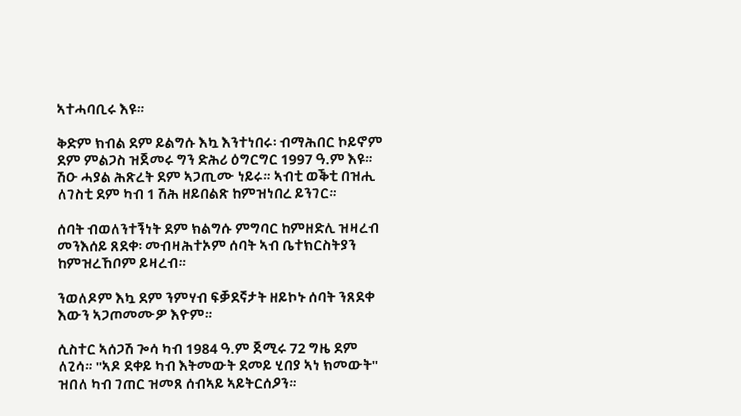ኣተሓባቢሩ እዩ።

ቅድም ክብል ደም ይልግሱ እኳ እንተነበሩ፡ ብማሕበር ኮይኖም ደም ምልጋስ ዝጀመሩ ግን ድሕሪ ዕግርግር 1997 ዓ.ም እዩ። ሽዑ ሓያል ሕጽረት ደም ኣጋጢሙ ነይሩ። ኣብቲ ወቕቲ በዝሒ ለገስቲ ደም ካብ 1 ሽሕ ዘይበልጽ ከምዝነበረ ይንገር።

ሰባት ብወለንተኝነት ደም ክልግሱ ምግባር ከምዘድሊ ዝዛረብ መንእሰይ ጸደቀ፡ መብዛሕተኦም ሰባት ኣብ ቤተክርስትያን ከምዝረኸቦም ይዛረብ።

ንወለዶም እኳ ደም ንምሃብ ፍቓደኛታት ዘይኮኑ ሰባት ንጸደቀ እውን ኣጋጦመሙዎ እዮም።

ሲስተር ኣሰጋሽ ጐሳ ካብ 1984 ዓ.ም ጀሚሩ 72 ግዜ ደም ለጊሳ። ''ኣዶ ደቀይ ካብ እትመውት ደመይ ሂበያ ኣነ ክመውት'' ዝበለ ካብ ገጠር ዝመጸ ሰብኣይ ኣይትርሰዖን።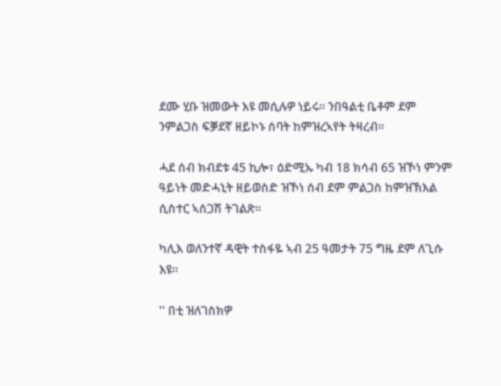ደሙ ሂቡ ዝመውት እዩ መሲሉዎ ነይሩ። ንበዓልቲ ቤቶም ደም ንምልጋስ ፍቓደኛ ዘይኮኑ ሰባት ከምዝረኣየት ትዛረብ።

ሓደ ሰብ ክብደቱ 45 ኪሎ፣ ዕድሚኡ ካብ 18 ክሳብ 65 ዝኾነ ምንም ዓይነት መድሓኒት ዘይወስድ ዝኾነ ሰብ ደም ምልጋስ ከምዝኽእል ሲስተር ኣሰጋሽ ትገልጽ።

ካሊእ ወለንተኛ ዳዊት ተስፋዬ ኣብ 25 ዓመታት 75 ግዜ ደም ለጊሱ እዩ።

'' በቲ ዝለገስክዎ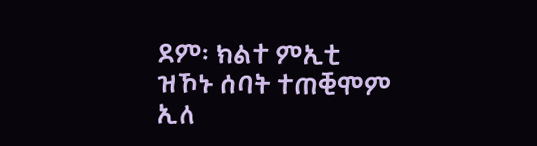ደም፡ ክልተ ምኢቲ ዝኾኑ ሰባት ተጠቒሞም ኢለ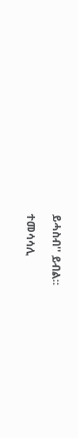ይሓስብ'' ይብል።

ተመሳሳሊ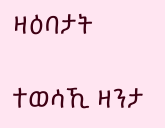ዛዕባታት

ተወሳኺ ዛንታ